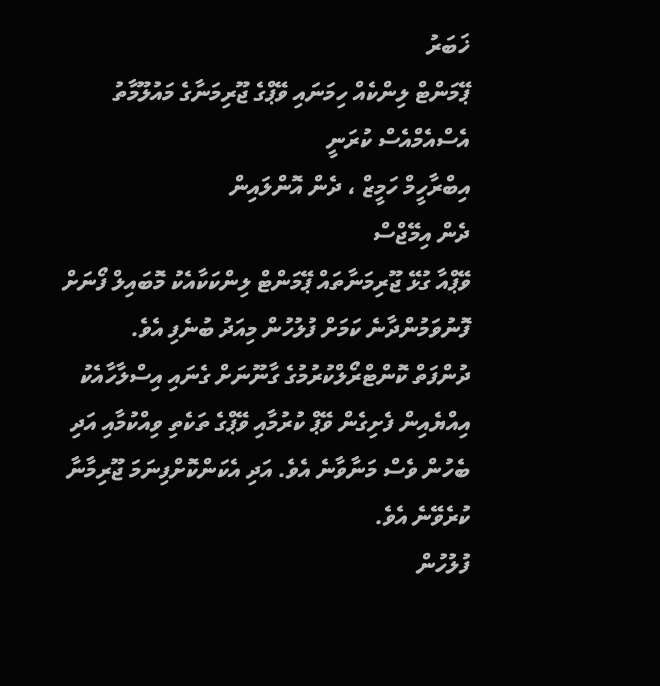ޚަބަރު
ޕޭމަންޓް ލިންކެއް ހިމަނައި ވޭޕްގެ ޖޫރިމަނާގެ މައުލޫމާތު އެސްއެމްއެސް ކުރަނީ
އިބްރާހީމް ހަމީޒް ، ދެން އޮންލައިން
ދެން އިމޭޖްސް
ވޭޕްއާ ގުޅޭ ޖޫރިމަނާތައް ޕޭމަންޓް ލިންކަކާއެކު މޮބައިލް ފޯނަށް ފޮނުވަމުންދާނެ ކަމަށް ފުލުހުން މިއަދު ބުނެފި އެވެ.
ދުންފަތް ކޮންޓްރޯލްކުރުމުގެ ގާނޫނަށް ގެނައި އިސްލާހާއެކު އިއްޔެއިން ފެށިގެން ވޭޕް ކުރުމާއި ވޭޕްގެ ތަކެތި ވިއްކުމާއި އަދި ބެހުން ވެސް މަނާވާނެ އެވެ. އަދި އެކަންކޮށްފިނަމަ ޖޫރިމާނާ ކުރެވޭނެ އެވެ.
ފުލުހުން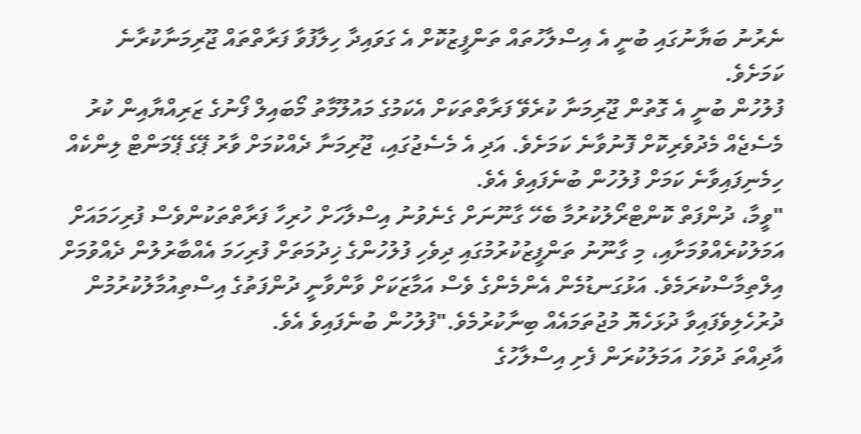ނެރުނު ބަޔާނުގައި ބުނީ އެ އިސްލާހުތައް ތަންފީޒުކޮށް އެ ގަވައިދާ ހިލާފުވާ ފަރާތްތައް ޖޫރިމަނާކުރާނެ ކަމަށެވެ.
ފުލުހުން ބުނީ އެ ގޮތުން ޖޫރިމަނާ ކުރެވޭ ފަރާތްތަކަށް އެކަމުގެ މައުލޫމާތު މޯބައިލް ފޯނުގެ ޒަރިއްޔާއިން ކުރު މެސެޖެއް މެދުވެރިކޮށް ފޮނުވާނެ ކަމަށެވެ. އަދި އެ މެސެޖުގައި، ޖޫރިމަނާ ދެއްކުމަށް ވާރު ޕޭގެ ޕޭމަންޓް ލިންކެއް ހިމެނިފައިވާނެ ކަމަށް ފުލުހުން ބުނެފައިވެ އެވެ.
"ވީމާ، ދުންފަތް ކޮންޓްރޯލުކުރުމާ ބެހޭ ގާނޫނަށް ގެނެވުނު އިސްލާހަށް ހުރިހާ ފަރާތްތަކުންވެސް ފުރިހަމައަށް އަމަލުކުރެއްވުމަށާއި، މި ގާނޫނު ތަންފީޒުކުރުމުގައި ދިވެހި ފުލުހުންގެ ޚިދުމަތަށް ފުރިހަމަ އެއްބާރުލުން ދެއްވުމަށް އިލްތިމާސްކުރަމެވެ. އަޅުގަނޑުމެން އެންމެންގެ ވެސް އަމާޒަކަށް ވާންވާނީ ދުންފަތުގެ އިސްތިއުމާލުކުރުމުން ދުރުހެލިވެފައިވާ ދުޅަހެޔޮ މުޖުތަމައެއް ބިނާކުރުމެވެ."ފުލުހުން ބުނެފައިވެ އެވެ.
އާދިއްތަ ދުވަހު އަމަލުކުރަން ފެށި އިސްލާހުގެ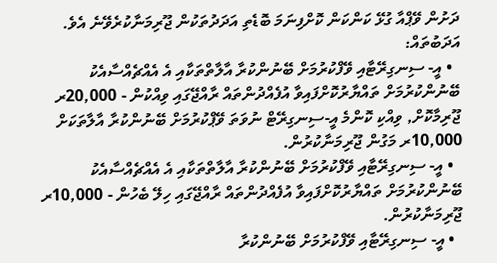ދަށުން ވޭޕްއާ ގުޅޭ ކަންކަން ކޮށްފިނަމަ ބޮޑެތި އަދަދުތަކުން ޖޫރިމަނާކުރެވޭނެ އެވެ.
އަދަބުތައް:
  • އީ- ސިނގިރޭޓާއި ވޭފްކުރުމަށް ބޭނުންކުރާ އާލާތްތަކާއި އެ އެއްޗެއްސާއެކު ބޭނުންކުރުމަށް ތައްޔާރުކޮށްފައިވާ އުފެއްދުންތައް ރާއްޖޭގައި ވިއްކުން - 20,000ރ ޖޫރިމާކޮށް, ވިއްކި ކޮންމެ އީ-ސިނގިރޭޓް ނުވަތަ ވޭޕްކުރުމަށް ބޭނުންކުރާ އާލާތަކަށް 10,000ރ މަގުން ޖޫރިމަނާކުރުން.
  • އީ- ސިނގިރޭޓާއި ވޭފްކުރުމަށް ބޭނުންކުރާ އާލާތްތަކާއި އެ އެއްޗެއްސާއެކު ބޭނުންކުރުމަށް ތައްޔާރުކޮށްފައިވާ އުފެއްދުންތައް ރާއްޖޭގައި ހިލޭ ބެހުން - 10,000ރ ޖޫރިމަނާކުރުން.
  • އީ- ސިނގިރޭޓާއި ވޭފްކުރުމަށް ބޭނުންކުރާ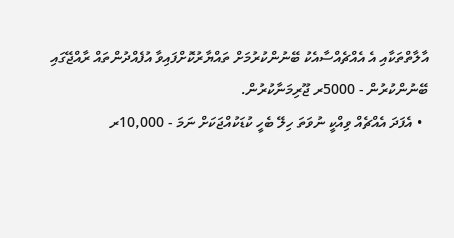އާލާތްތަކާއި އެ އެއްޗެއްސާއެކު ބޭނުންކުރުމަށް ތައްޔާރުކޮށްފައިވާ އުފެއްދުންތައް ރާއްޖޭގައި ބޭނުންކުރުން - 5000ރ ޖޫރިމަނާކުރުން.
  • އެފަދަ އެއްޗެއް ވިއްކީ ނުވަތަ ހިލޭ ބެހީ ކުޑަކުއްޖަކަށް ނަމަ - 10,000ރ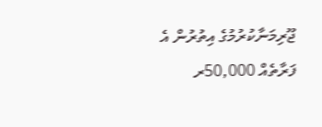ޖޫރިމަނާކުރުމުގެ އިތުރުން އެ ފަރާތެއް 50,000ރ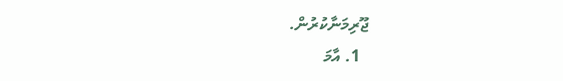ޖޫރިމަނާކުރުން.
  1. އާމަ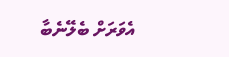އެވަރަށް ބެލޭނެބާ